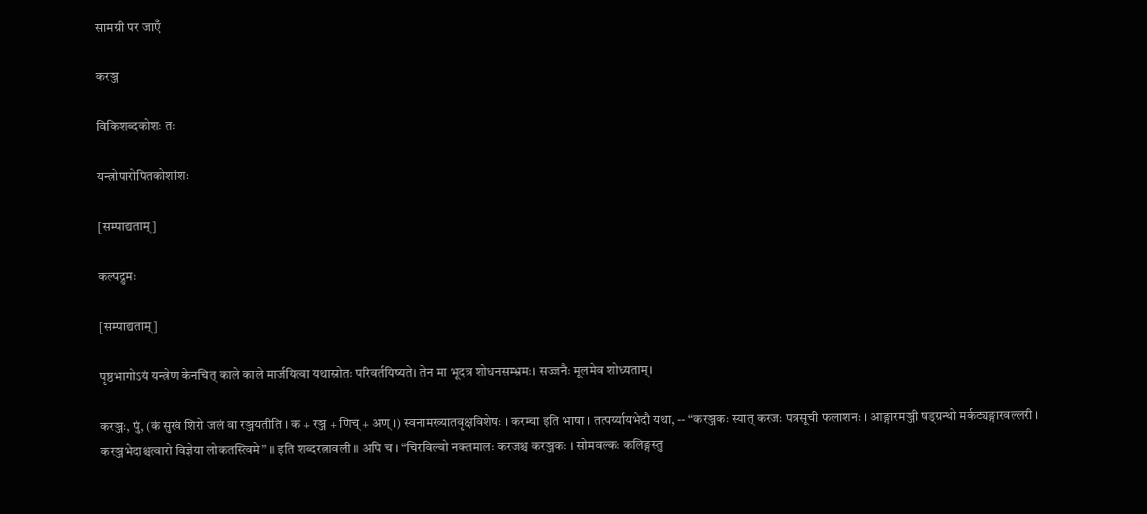सामग्री पर जाएँ

करञ्ज

विकिशब्दकोशः तः

यन्त्रोपारोपितकोशांशः

[सम्पाद्यताम्]

कल्पद्रुमः

[सम्पाद्यताम्]

पृष्ठभागोऽयं यन्त्रेण केनचित् काले काले मार्जयित्वा यथास्रोतः परिवर्तयिष्यते। तेन मा भूदत्र शोधनसम्भ्रमः। सज्जनैः मूलमेव शोध्यताम्।

करञ्जः, पुं, (कं सुखं शिरो जलं वा रञ्जयतीति । क + रञ्ज + णिच् + अण् ।) स्वनामख्यातवृक्षविशेषः । करम्चा इति भाषा । तत्पर्य्यायभेदौ यथा, -- “करञ्जकः स्यात् करजः पत्रसूची फलाशनः । आङ्गारमञ्जी षड्ग्रन्थो मर्कट्यङ्गारवल्लरी । करञ्जभेदाश्चत्वारो विज्ञेया लोकतस्त्विमे” ॥ इति शब्दरत्नावली ॥ अपि च । “चिरविल्वो नक्तमालः करजश्च करञ्जकः । सोमवल्कः कलिङ्गस्तु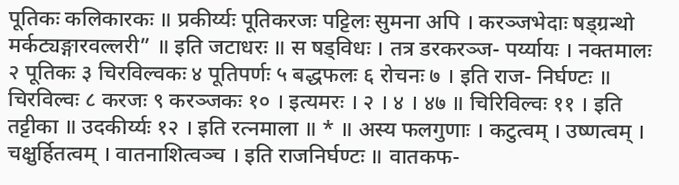पूतिकः कलिकारकः ॥ प्रकीर्य्यः पूतिकरजः पट्टिलः सुमना अपि । करञ्जभेदाः षड्ग्रन्थो मर्कट्यङ्गारवल्लरी” ॥ इति जटाधरः ॥ स षड्विधः । तत्र डरकरञ्ज- पर्य्यायः । नक्तमालः २ पूतिकः ३ चिरविल्वकः ४ पूतिपर्णः ५ बद्धफलः ६ रोचनः ७ । इति राज- निर्घण्टः ॥ चिरविल्वः ८ करजः ९ करञ्जकः १० । इत्यमरः । २ । ४ । ४७ ॥ चिरिविल्वः ११ । इति तट्टीका ॥ उदकीर्य्यः १२ । इति रत्नमाला ॥ * ॥ अस्य फलगुणाः । कटुत्वम् । उष्णत्वम् । चक्षुर्हितत्वम् । वातनाशित्वञ्च । इति राजनिर्घण्टः ॥ वातकफ-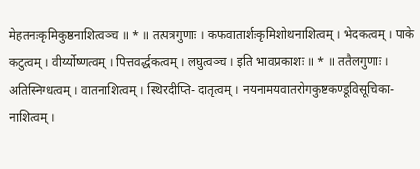मेहतनःकृमिकुष्ठनाशित्वञ्च ॥ * ॥ तत्पत्रगुणाः । कफवातार्शःकृमिशोथनाशित्वम् । भेदकत्वम् । पाके कटुत्वम् । वीर्य्योष्णत्वम् । पित्तवर्द्धकत्वम् । लघुत्वञ्च । इति भावप्रकाशः ॥ * ॥ ततैलगुणाः । अतिस्निग्धत्वम् । वातनाशित्वम् । स्थिरदीप्ति- दातृत्वम् । नयनामयवातरोगकुष्टकण्डूविसूचिका- नाशित्वम् ।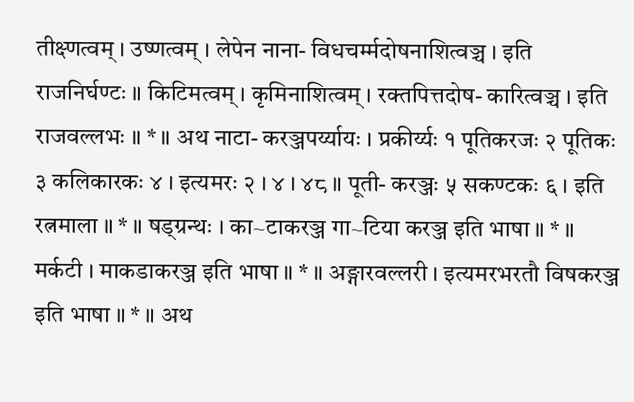तीक्ष्णत्वम् । उष्णत्वम् । लेपेन नाना- विधचर्म्मदोषनाशित्वञ्च । इति राजनिर्घण्टः ॥ किटिमत्वम् । कृमिनाशित्वम् । रक्तपित्तदोष- कारित्वञ्च । इति राजवल्लभः ॥ * ॥ अथ नाटा- करञ्जपर्य्यायः । प्रकीर्य्यः १ पूतिकरजः २ पूतिकः ३ कलिकारकः ४ । इत्यमरः २ । ४ । ४८ ॥ पूती- करञ्जः ५ सकण्टकः ६ । इति रत्नमाला ॥ * ॥ षड्ग्रन्थः । का~टाकरञ्ज गा~टिया करञ्ज इति भाषा ॥ * ॥ मर्कटी । माकडाकरञ्ज इति भाषा ॥ * ॥ अङ्गारवल्लरी । इत्यमरभरतौ विषकरञ्ज इति भाषा ॥ * ॥ अथ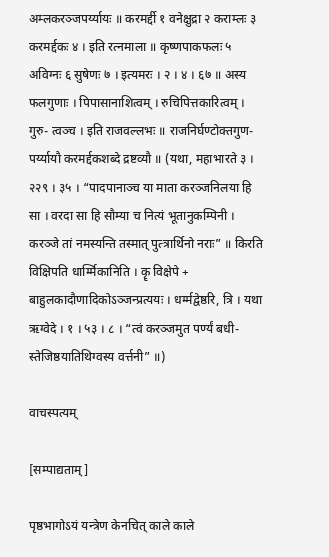अम्लकरञ्जपर्य्यायः ॥ करमर्द्दी १ वनेक्षुद्रा २ कराम्लः ३ करमर्द्दकः ४ । इति रत्नमाला ॥ कृष्णपाकफलः ५ अविग्नः ६ सुषेणः ७ । इत्यमरः । २ । ४ । ६७ ॥ अस्य फलगुणाः । पिपासानाशित्वम् । रुचिपित्तकारित्वम् । गुरु- त्वञ्च । इति राजवल्लभः ॥ राजनिर्घण्टोक्तगुण- पर्य्यायौ करमर्द्दकशब्दे द्रष्टव्यौ ॥ (यथा, महाभारते ३ । २२९ । ३५ । “पादपानाञ्च या माता करञ्जनिलया हि सा । वरदा सा हि सौम्या च नित्यं भूतानुकम्पिनी । करञ्जे तां नमस्यन्ति तस्मात् पुत्त्रार्थिनो नराः” ॥ किरति विक्षिपति धार्म्मिकानिति । कॄ विक्षेपे + बाहुलकादौणादिकोऽञ्जन्प्रत्ययः । धर्म्मद्वेष्ठरि, त्रि । यथा ऋग्वेदे । १ । ५३ । ८ । “त्वं करञ्जमुत पर्ण्यं बधी- स्तेजिष्ठयातिथिग्वस्य वर्त्तनी” ॥)

वाचस्पत्यम्

[सम्पाद्यताम्]

पृष्ठभागोऽयं यन्त्रेण केनचित् काले काले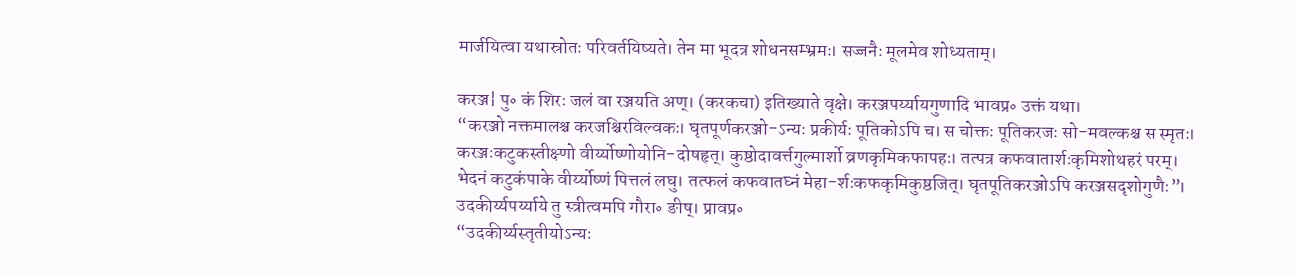मार्जयित्वा यथास्रोतः परिवर्तयिष्यते। तेन मा भूदत्र शोधनसम्भ्रमः। सज्जनैः मूलमेव शोध्यताम्।

करञ्ज¦ पु॰ कं शिरः जलं वा रञ्जयति अण्। (करकचा) इतिख्याते वृक्षे। करञ्जपर्य्यायगुणादि भावप्र॰ उक्तं यथा।
“करञ्जो नक्तमालश्च करजश्चिरविल्वकः। घृतपूर्णकरञ्जो-ऽन्यः प्रकीर्यः पूतिकोऽपि च। स चोक्तः पूतिकरजः सो-मवल्कश्च स स्मृतः। करञ्जःकटुकस्तीक्ष्णो वीर्य्योष्णोयोनि-दोषहृत्। कुष्ठोदावर्त्तगुल्मार्शो व्रणकृमिकफापहः। तत्पत्र कफवातार्शःकृमिशोथहरं परम्। भेदनं कटुकंपाके वीर्य्योष्णं पित्तलं लघु। तत्फलं कफवातघ्नं मेहा-र्शःकफकृमिकुष्ठजित्। घृतपूतिकरञ्जोऽपि करञ्जसदृशोगुणैः”। उदकीर्य्यपर्य्याये तु स्त्रीत्वमपि गौरा॰ ङीष्। प्रावप्र॰
“उदकीर्य्यस्तृतीयोऽन्यः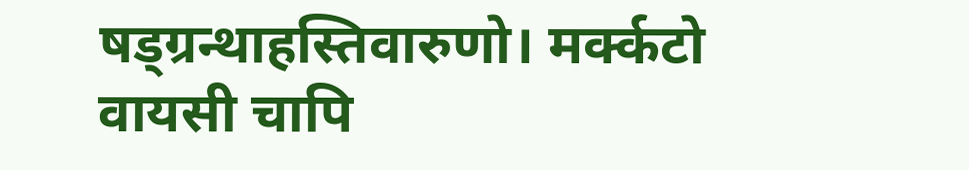षड्ग्रन्थाहस्तिवारुणो। मर्क्कटो वायसी चापि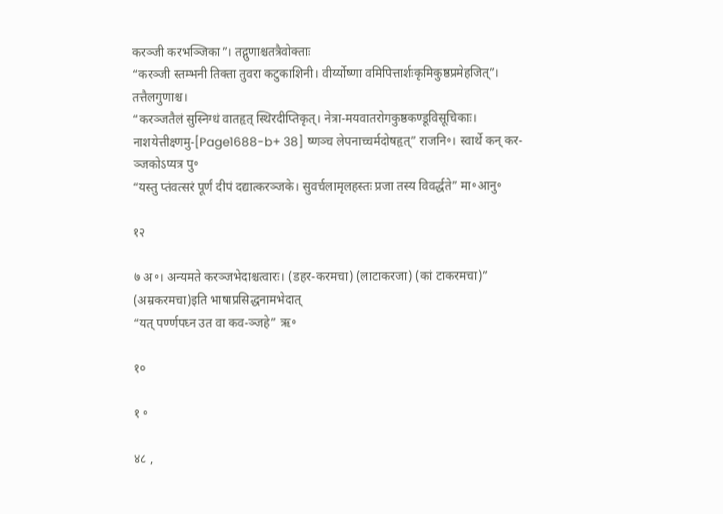करञ्जी करभञ्जिका”। तद्गुणाश्चतत्रैवोक्ताः
“करञ्जी स्तम्भनी तिक्ता तुवरा कटुकाशिनी। वीर्य्योष्णा वमिपित्तार्शःकृमिकुष्ठप्रमेहजित्”। तत्तैलगुणाश्च।
“करञ्जतैलं सुस्निग्धं वातहृत् स्थिरदीप्तिकृत्। नेत्रा-मयवातरोगकुष्ठकण्डूविसूचिकाः। नाशयेत्तीक्ष्णमु-[Page1688-b+ 38] ष्णञ्च लेपनाच्चर्मदोषहृत्” राजनि॰। स्वार्थे कन् कर-ञ्जकोऽप्यत्र पु॰
“यस्तु प्तंवत्सरं पूर्णं दीपं दद्यात्करञ्जके। सुवर्चलामृलहस्तः प्रजा तस्य विवर्द्धते” मा॰आनु॰

१२

७ अ॰। अन्यमते करञ्जभेदाश्चत्वारः। (डहर-करमचा) (लाटाकरजा) (कां टाकरमचा)” (अम्रकरमचा)इति भाषाप्रसिद्धनामभेदात्
“यत् पर्ण्णपघ्न उत वा कव-ञ्जहे” ऋ॰

१०

१ ॰

४८ ,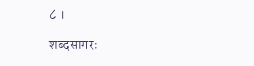८ ।

शब्दसागरः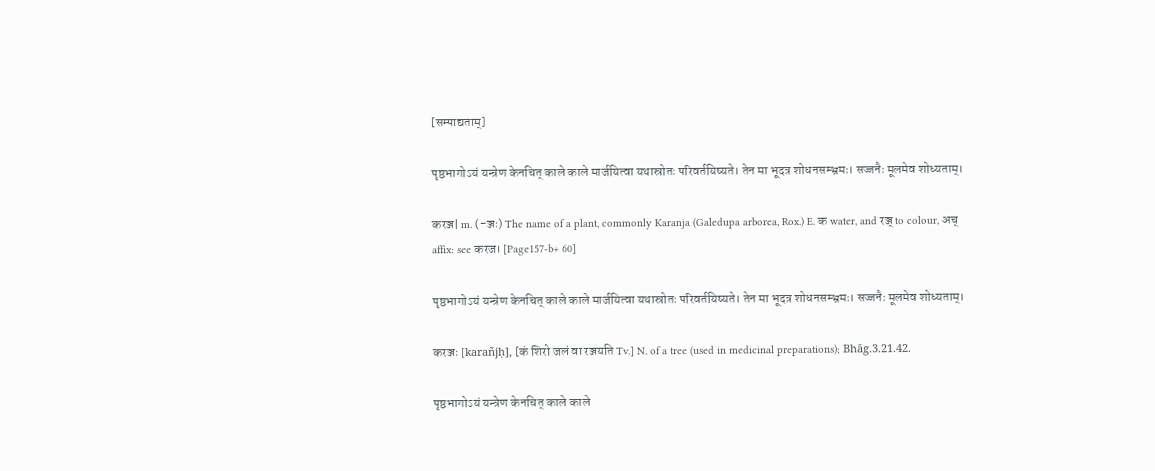[सम्पाद्यताम्]

पृष्ठभागोऽयं यन्त्रेण केनचित् काले काले मार्जयित्वा यथास्रोतः परिवर्तयिष्यते। तेन मा भूदत्र शोधनसम्भ्रमः। सज्जनैः मूलमेव शोध्यताम्।

करञ्ज¦ m. (-ञ्जः) The name of a plant, commonly Karanja (Galedupa arborea, Rox.) E. क water, and रञ्ज् to colour, अच् affix: see करज। [Page157-b+ 60]

पृष्ठभागोऽयं यन्त्रेण केनचित् काले काले मार्जयित्वा यथास्रोतः परिवर्तयिष्यते। तेन मा भूदत्र शोधनसम्भ्रमः। सज्जनैः मूलमेव शोध्यताम्।

करञ्जः [karañjḥ], [कं शिरो जलं वा रञ्जयति Tv.] N. of a tree (used in medicinal preparations); Bhāg.3.21.42.

पृष्ठभागोऽयं यन्त्रेण केनचित् काले काले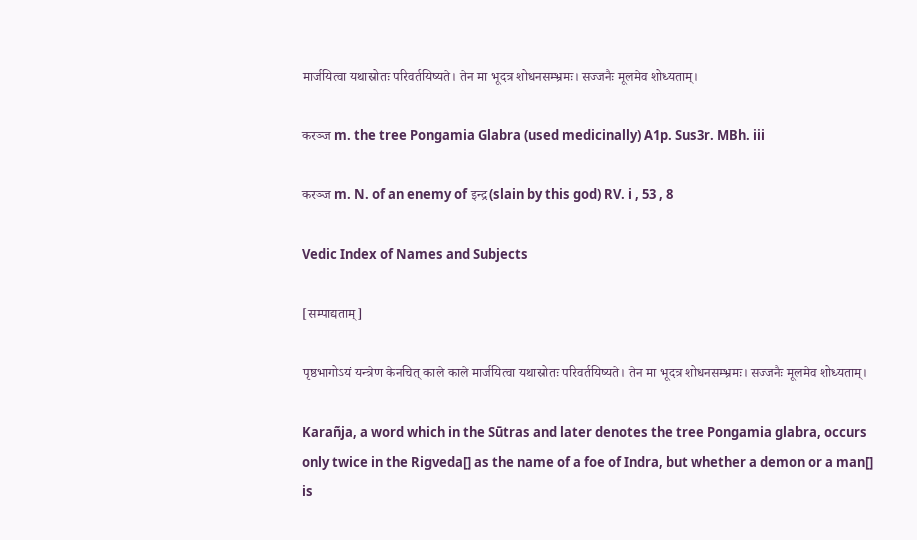मार्जयित्वा यथास्रोतः परिवर्तयिष्यते। तेन मा भूदत्र शोधनसम्भ्रमः। सज्जनैः मूलमेव शोध्यताम्।

करञ्ज m. the tree Pongamia Glabra (used medicinally) A1p. Sus3r. MBh. iii

करञ्ज m. N. of an enemy of इन्द्र(slain by this god) RV. i , 53 , 8

Vedic Index of Names and Subjects

[सम्पाद्यताम्]

पृष्ठभागोऽयं यन्त्रेण केनचित् काले काले मार्जयित्वा यथास्रोतः परिवर्तयिष्यते। तेन मा भूदत्र शोधनसम्भ्रमः। सज्जनैः मूलमेव शोध्यताम्।

Karañja, a word which in the Sūtras and later denotes the tree Pongamia glabra, occurs only twice in the Rigveda[] as the name of a foe of Indra, but whether a demon or a man[] is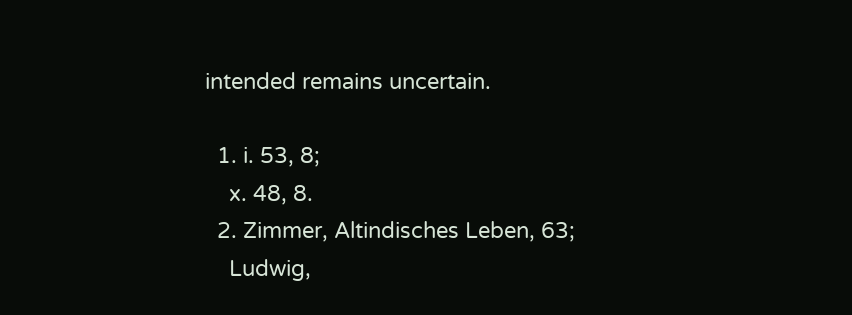intended remains uncertain.

  1. i. 53, 8;
    x. 48, 8.
  2. Zimmer, Altindisches Leben, 63;
    Ludwig,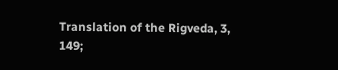Translation of the Rigveda, 3, 149;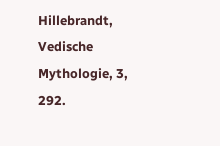Hillebrandt, Vedische Mythologie, 3, 292.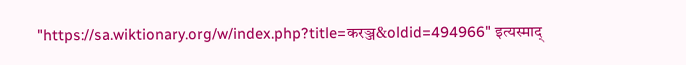"https://sa.wiktionary.org/w/index.php?title=करञ्ज&oldid=494966" इत्यस्माद्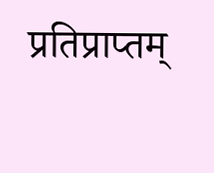प्रतिप्राप्तम्